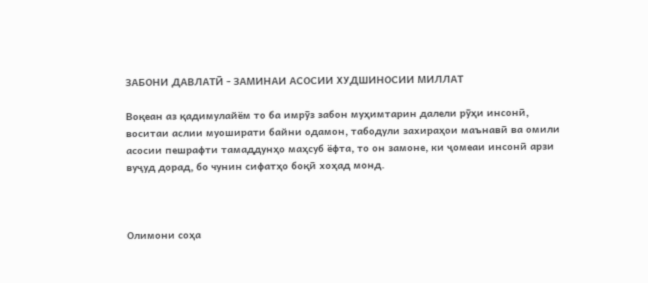ЗАБОНИ ДАВЛАТӢ - ЗАМИНАИ АСОСИИ ХУДШИНОСИИ МИЛЛАТ

Воқеан аз қадимулайём то ба имрӯз забон муҳимтарин далели рӯҳи инсонӣ, воситаи аслии муоширати байни одамон, табодули захираҳои маънавӣ ва омили асосии пешрафти тамаддунҳо маҳсуб ёфта, то он замоне, ки ҷомеаи инсонӣ арзи вуҷуд дорад, бо чунин сифатҳо боқӣ хоҳад монд.



Олимони соҳа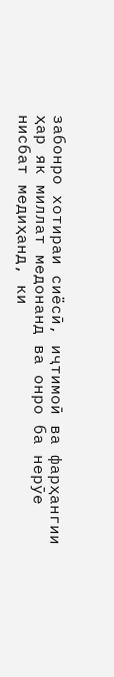забонро хотираи сиёсӣ, иҷтимоӣ ва фарҳангии ҳар як миллат медонанд ва онро ба нерӯе нисбат медиҳанд, ки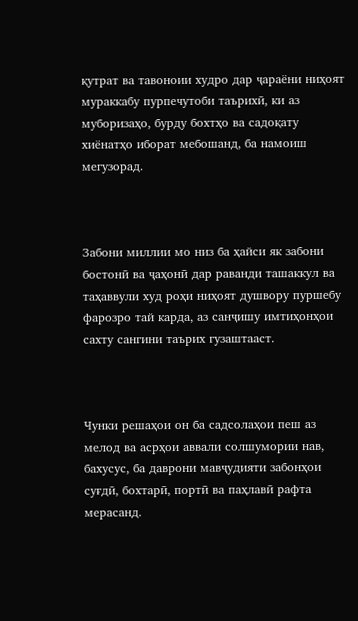қутрат ва тавоноии худро дар ҷараёни ниҳоят мураккабу пурпечутоби таърихӣ, ки аз муборизаҳо, бурду бохтҳо ва садоқату хиёнатҳо иборат мебошанд, ба намоиш мегузорад.



Забони миллии мо низ ба ҳайси як забони бостонӣ ва ҷаҳонӣ дар раванди ташаккул ва таҳаввули худ роҳи ниҳоят душвору пуршебу фарозро тай карда, аз санҷишу имтиҳонҳои сахту сангини таърих гузаштааст.



Чунки решаҳои он ба садсолаҳои пеш аз мелод ва асрҳои аввали солшумории нав, бахусус, ба даврони мавҷудияти забонҳои суғдӣ, бохтарӣ, портӣ ва паҳлавӣ рафта мерасанд.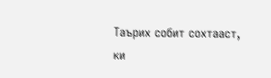Таърих собит сохтааст, ки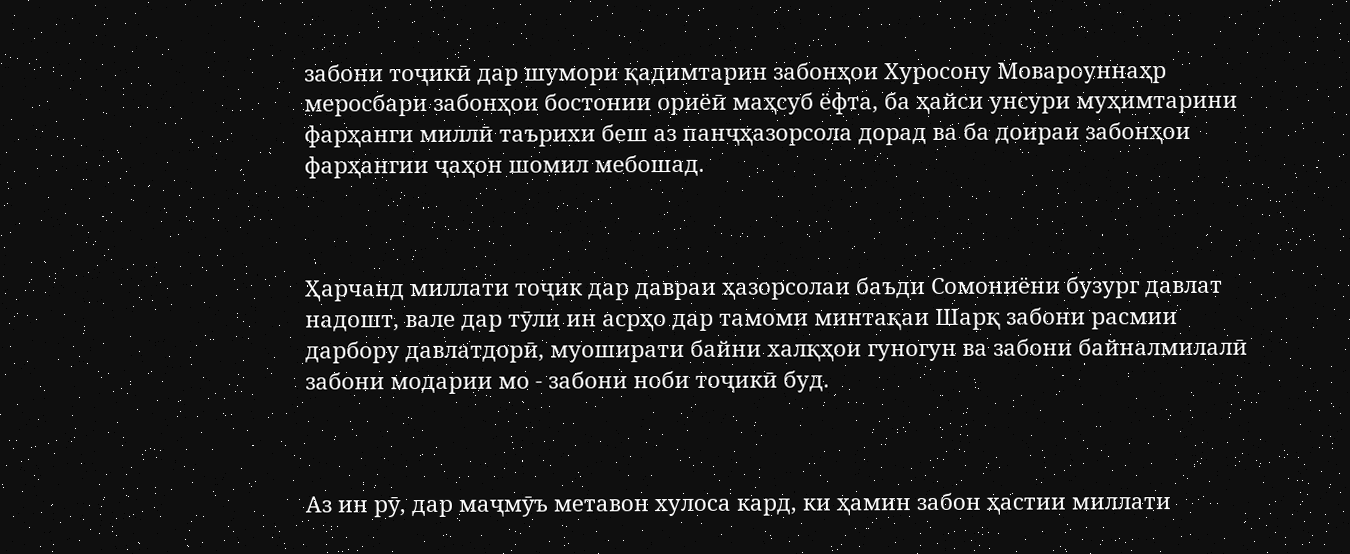забони тоҷикӣ дар шумори қадимтарин забонҳои Хуросону Мовароуннаҳр меросбари забонҳои бостонии ориёӣ маҳсуб ёфта, ба ҳайси унсури муҳимтарини фарҳанги миллӣ таърихи беш аз панҷҳазорсола дорад ва ба доираи забонҳои фарҳангии ҷаҳон шомил мебошад.



Ҳарчанд миллати тоҷик дар давраи ҳазорсолаи баъди Сомониёни бузург давлат надошт, вале дар тӯли ин асрҳо дар тамоми минтақаи Шарқ забони расмии дарбору давлатдорӣ, муоширати байни халқҳои гуногун ва забони байналмилалӣ забони модарии мо - забони ноби тоҷикӣ буд.



Аз ин рӯ, дар маҷмӯъ метавон хулоса кард, ки ҳамин забон ҳастии миллати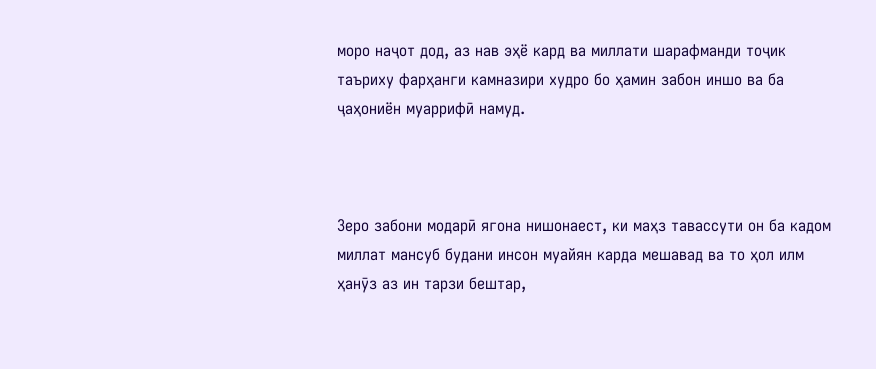моро наҷот дод, аз нав эҳё кард ва миллати шарафманди тоҷик таъриху фарҳанги камназири худро бо ҳамин забон иншо ва ба ҷаҳониён муаррифӣ намуд.



Зеро забони модарӣ ягона нишонаест, ки маҳз тавассути он ба кадом миллат мансуб будани инсон муайян карда мешавад ва то ҳол илм ҳанӯз аз ин тарзи бештар,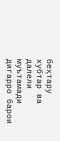беҳтару хубтар ва далели муътамади дигарро барои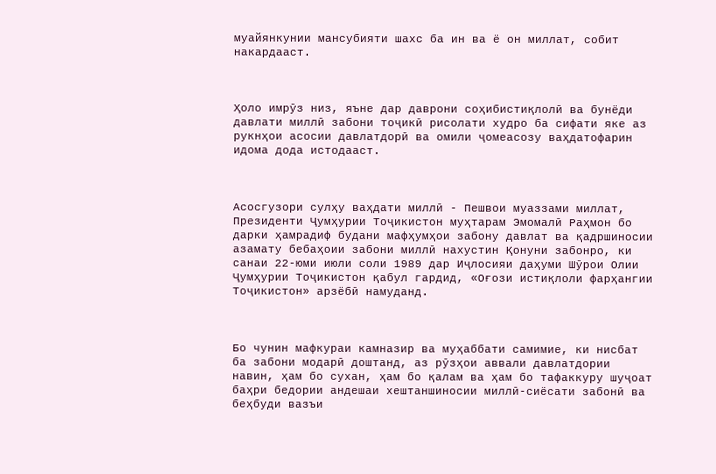муайянкунии мансубияти шахс ба ин ва ё он миллат, собит накардааст.



Ҳоло имрӯз низ, яъне дар даврони соҳибистиқлолӣ ва бунёди давлати миллӣ забони тоҷикӣ рисолати худро ба сифати яке аз рукнҳои асосии давлатдорӣ ва омили ҷомеасозу ваҳдатофарин идома дода истодааст.



Асосгузори сулҳу ваҳдати миллӣ - Пешвои муаззами миллат, Президенти Ҷумҳурии Тоҷикистон муҳтарам Эмомалӣ Раҳмон бо дарки ҳамрадиф будани мафҳумҳои забону давлат ва қадршиносии азамату бебаҳоии забони миллӣ нахустин Қонуни забонро, ки санаи 22-юми июли соли 1989 дар Иҷлосияи даҳуми Шӯрои Олии Ҷумҳурии Тоҷикистон қабул гардид, «Оғози истиқлоли фарҳангии Тоҷикистон» арзёбӣ намуданд.



Бо чунин мафкураи камназир ва муҳаббати самимие, ки нисбат ба забони модарӣ доштанд, аз рӯзҳои аввали давлатдории навин, ҳам бо сухан, ҳам бо қалам ва ҳам бо тафаккуру шуҷоат баҳри бедории андешаи хештаншиносии миллӣ-сиёсати забонӣ ва беҳбуди вазъи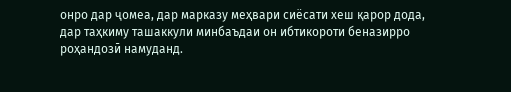онро дар ҷомеа, дар марказу меҳвари сиёсати хеш қарор дода, дар таҳкиму ташаккули минбаъдаи он ибтикороти беназирро роҳандозӣ намуданд.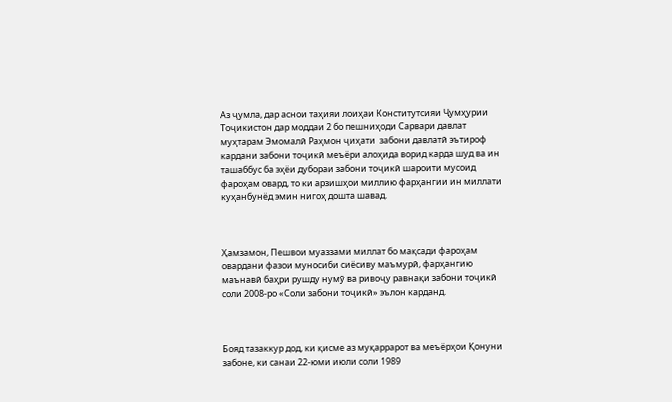Аз ҷумла, дар аснои таҳияи лоиҳаи Конститутсияи Ҷумҳурии Тоҷикистон дар моддаи 2 бо пешниҳоди Сарвари давлат муҳтарам Эмомалӣ Раҳмон ҷиҳати  забони давлатӣ эътироф кардани забони тоҷикӣ меъёри алоҳида ворид карда шуд ва ин ташаббус ба эҳёи дубораи забони тоҷикӣ шароити мусоид фароҳам овард, то ки арзишҳои миллию фарҳангии ин миллати куҳанбунёд эмин нигоҳ дошта шавад.



Ҳамзамон, Пешвои муаззами миллат бо мақсади фароҳам овардани фазои муносиби сиёсиву маъмурӣ, фарҳангию маънавӣ баҳри рушду нумӯ ва ривоҷу равнақи забони тоҷикӣ соли 2008-ро «Соли забони тоҷикӣ» эълон карданд.



Бояд тазаккур дод, ки қисме аз муқаррарот ва меъёрҳои Қонуни забоне, ки санаи 22-юми июли соли 1989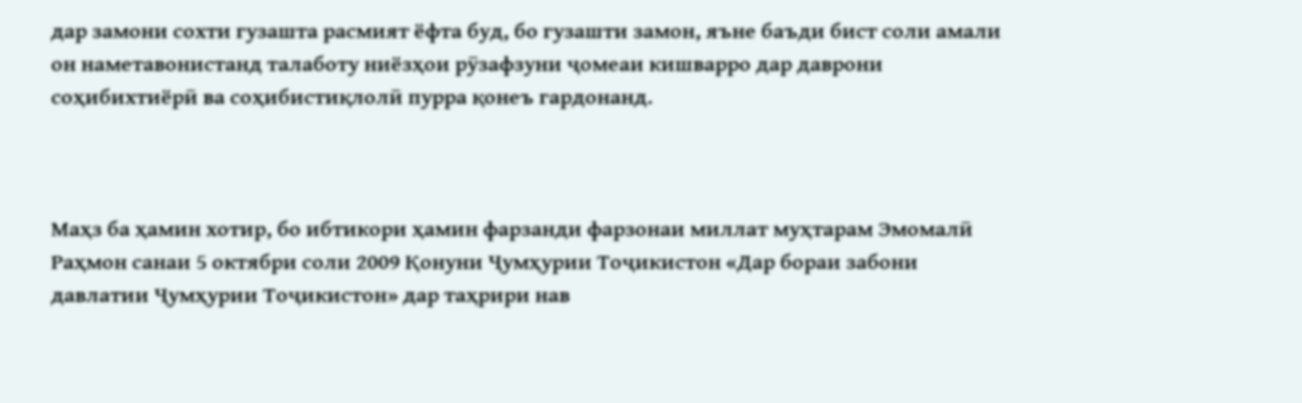дар замони сохти гузашта расмият ёфта буд, бо гузашти замон, яъне баъди бист соли амали он наметавонистанд талаботу ниёзҳои рӯзафзуни ҷомеаи кишварро дар даврони соҳибихтиёрӣ ва соҳибистиқлолӣ пурра қонеъ гардонанд.



Маҳз ба ҳамин хотир, бо ибтикори ҳамин фарзанди фарзонаи миллат муҳтарам Эмомалӣ Раҳмон санаи 5 октябри соли 2009 Қонуни Ҷумҳурии Тоҷикистон «Дар бораи забони давлатии Ҷумҳурии Тоҷикистон» дар таҳрири нав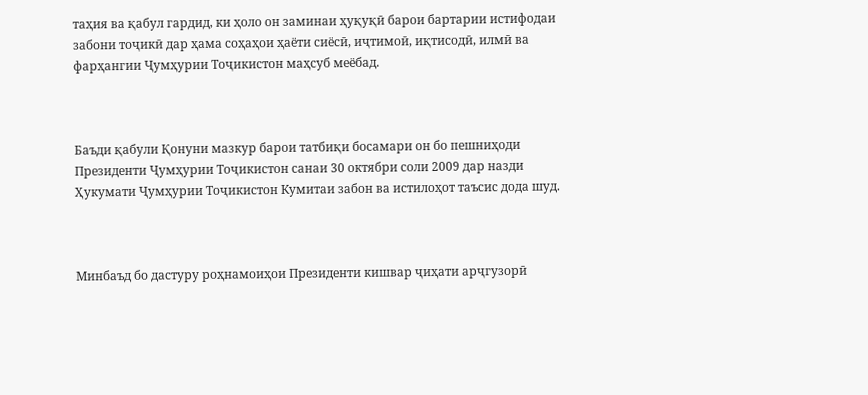таҳия ва қабул гардид, ки ҳоло он заминаи ҳуқуқӣ барои бартарии истифодаи забони тоҷикӣ дар ҳама соҳаҳои ҳаёти сиёсӣ, иҷтимоӣ, иқтисодӣ, илмӣ ва фарҳангии Ҷумҳурии Тоҷикистон маҳсуб меёбад.



Баъди қабули Қонуни мазкур барои татбиқи босамари он бо пешниҳоди Президенти Ҷумҳурии Тоҷикистон санаи 30 октябри соли 2009 дар назди Ҳукумати Ҷумҳурии Тоҷикистон Кумитаи забон ва истилоҳот таъсис дода шуд.



Минбаъд бо дастуру роҳнамоиҳои Президенти кишвар ҷиҳати арҷгузорӣ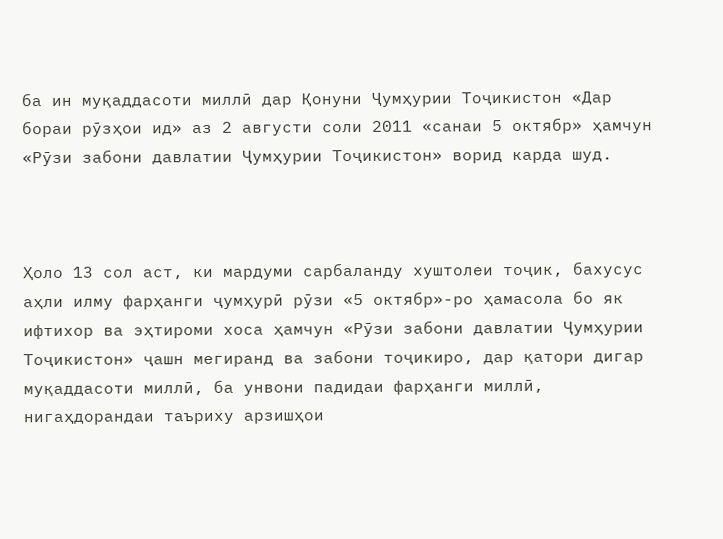ба ин муқаддасоти миллӣ дар Қонуни Ҷумҳурии Тоҷикистон «Дар бораи рӯзҳои ид» аз 2 августи соли 2011 «санаи 5 октябр» ҳамчун «Рӯзи забони давлатии Ҷумҳурии Тоҷикистон» ворид карда шуд.



Ҳоло 13 сол аст, ки мардуми сарбаланду хуштолеи тоҷик, бахусус аҳли илму фарҳанги ҷумҳурӣ рӯзи «5 октябр»-ро ҳамасола бо як ифтихор ва эҳтироми хоса ҳамчун «Рӯзи забони давлатии Ҷумҳурии Тоҷикистон» ҷашн мегиранд ва забони тоҷикиро, дар қатори дигар муқаддасоти миллӣ, ба унвони падидаи фарҳанги миллӣ, нигаҳдорандаи таъриху арзишҳои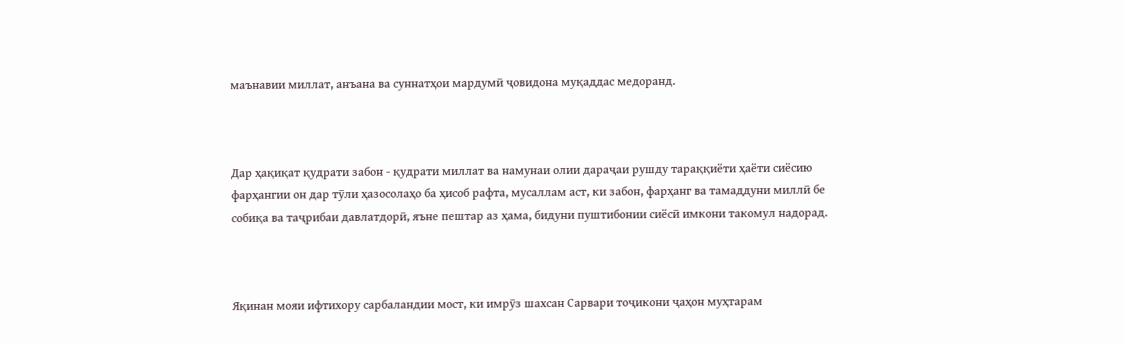маънавии миллат, анъана ва суннатҳои мардумӣ ҷовидона муқаддас медоранд.



Дар ҳақиқат қудрати забон - қудрати миллат ва намунаи олии дараҷаи рушду тараққиёти ҳаёти сиёсию фарҳангии он дар тӯли ҳазосолаҳо ба ҳисоб рафта, мусаллам аст, ки забон, фарҳанг ва тамаддуни миллӣ бе собиқа ва таҷрибаи давлатдорӣ, яъне пештар аз ҳама, бидуни пуштибонии сиёсӣ имкони такомул надорад.



Яқинан мояи ифтихору сарбаландии мост, ки имрӯз шахсан Сарвари тоҷикони ҷаҳон муҳтарам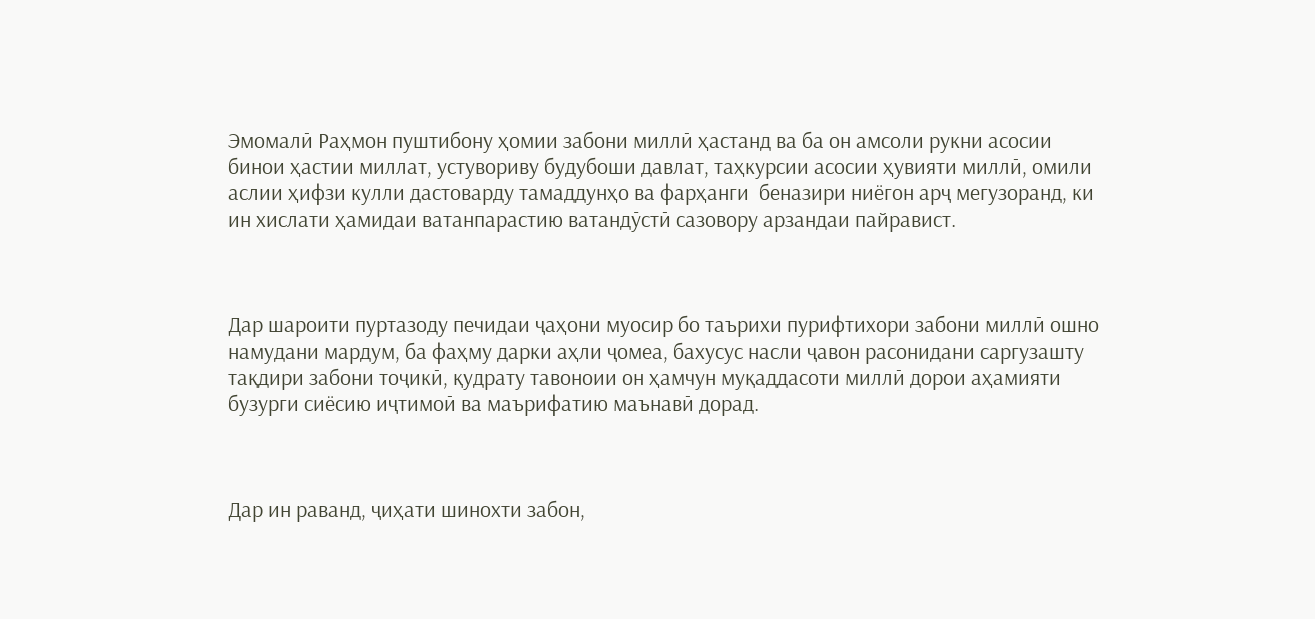Эмомалӣ Раҳмон пуштибону ҳомии забони миллӣ ҳастанд ва ба он амсоли рукни асосии бинои ҳастии миллат, устувориву будубоши давлат, таҳкурсии асосии ҳувияти миллӣ, омили аслии ҳифзи кулли дастоварду тамаддунҳо ва фарҳанги  беназири ниёгон арҷ мегузоранд, ки ин хислати ҳамидаи ватанпарастию ватандӯстӣ сазовору арзандаи пайравист.



Дар шароити пуртазоду печидаи ҷаҳони муосир бо таърихи пурифтихори забони миллӣ ошно намудани мардум, ба фаҳму дарки аҳли ҷомеа, бахусус насли ҷавон расонидани саргузашту тақдири забони тоҷикӣ, қудрату тавоноии он ҳамчун муқаддасоти миллӣ дорои аҳамияти бузурги сиёсию иҷтимоӣ ва маърифатию маънавӣ дорад.



Дар ин раванд, ҷиҳати шинохти забон,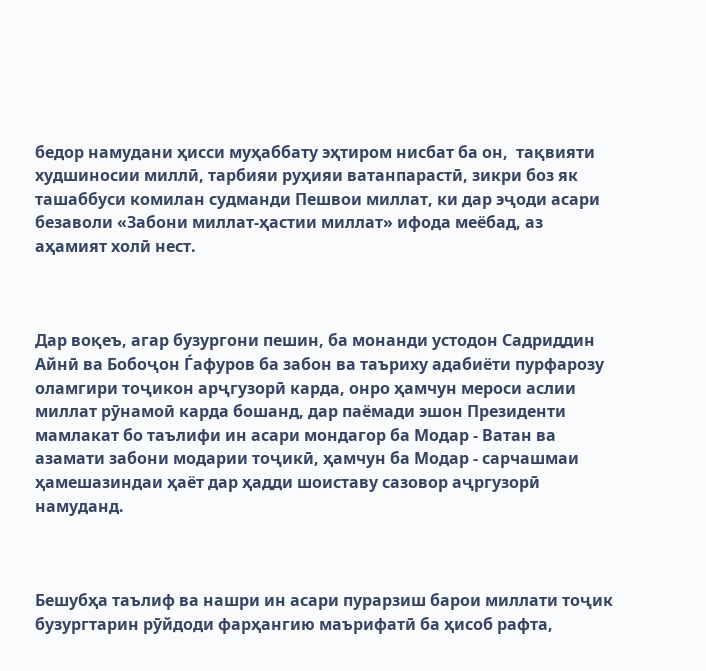бедор намудани ҳисси муҳаббату эҳтиром нисбат ба он,  тақвияти худшиносии миллӣ, тарбияи руҳияи ватанпарастӣ, зикри боз як ташаббуси комилан судманди Пешвои миллат, ки дар эҷоди асари безаволи «Забони миллат-ҳастии миллат» ифода меёбад, аз аҳамият холӣ нест.



Дар воқеъ, агар бузургони пешин, ба монанди устодон Садриддин Айнӣ ва Бобоҷон Ѓафуров ба забон ва таъриху адабиёти пурфарозу оламгири тоҷикон арҷгузорӣ карда, онро ҳамчун мероси аслии миллат рӯнамоӣ карда бошанд, дар паёмади эшон Президенти мамлакат бо таълифи ин асари мондагор ба Модар - Ватан ва азамати забони модарии тоҷикӣ, ҳамчун ба Модар - сарчашмаи ҳамешазиндаи ҳаёт дар ҳадди шоиставу сазовор аҷргузорӣ намуданд.



Бешубҳа таълиф ва нашри ин асари пурарзиш барои миллати тоҷик бузургтарин рӯйдоди фарҳангию маърифатӣ ба ҳисоб рафта,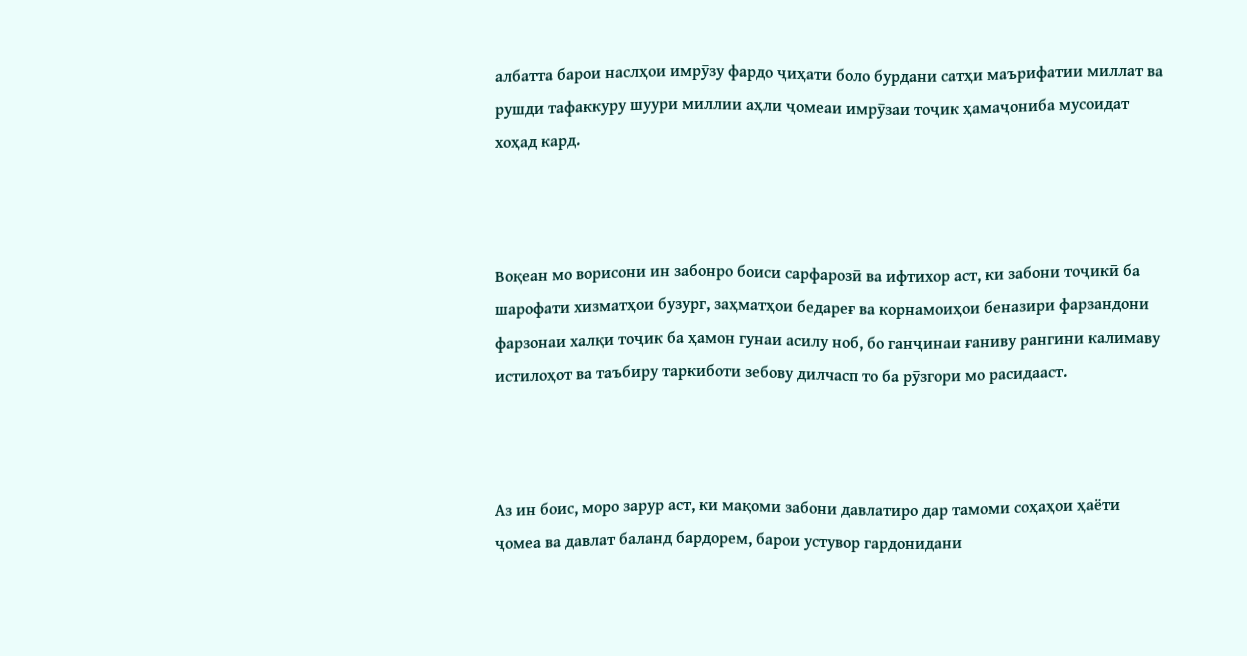албатта барои наслҳои имрӯзу фардо ҷиҳати боло бурдани сатҳи маърифатии миллат ва рушди тафаккуру шуури миллии аҳли ҷомеаи имрӯзаи тоҷик ҳамаҷониба мусоидат хоҳад кард.



Воқеан мо ворисони ин забонро боиси сарфарозӣ ва ифтихор аст, ки забони тоҷикӣ ба шарофати хизматҳои бузург, заҳматҳои бедареғ ва корнамоиҳои беназири фарзандони фарзонаи халқи тоҷик ба ҳамон гунаи асилу ноб, бо ганҷинаи ғаниву рангини калимаву истилоҳот ва таъбиру таркиботи зебову дилчасп то ба рӯзгори мо расидааст.



Аз ин боис, моро зарур аст, ки мақоми забони давлатиро дар тамоми соҳаҳои ҳаёти ҷомеа ва давлат баланд бардорем, барои устувор гардонидани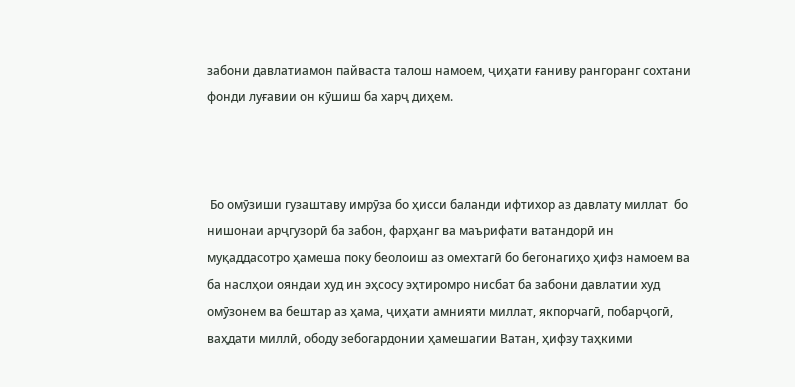забони давлатиамон пайваста талош намоем, ҷиҳати ғаниву рангоранг сохтани фонди луғавии он кӯшиш ба харҷ диҳем.



 Бо омӯзиши гузаштаву имрӯза бо ҳисси баланди ифтихор аз давлату миллат  бо нишонаи арҷгузорӣ ба забон, фарҳанг ва маърифати ватандорӣ ин муқаддасотро ҳамеша поку беолоиш аз омехтагӣ бо бегонагиҳо ҳифз намоем ва ба наслҳои ояндаи худ ин эҳсосу эҳтиромро нисбат ба забони давлатии худ омӯзонем ва бештар аз ҳама, ҷиҳати амнияти миллат, якпорчагӣ, побарҷогӣ, ваҳдати миллӣ, ободу зебогардонии ҳамешагии Ватан, ҳифзу таҳкими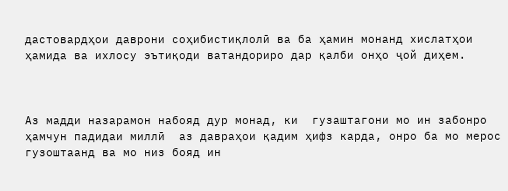дастовардҳои даврони соҳибистиқлолӣ ва ба ҳамин монанд хислатҳои ҳамида ва ихлосу эътиқоди ватандориро дар қалби онҳо ҷой диҳем.



Аз мадди назарамон набояд дур монад, ки  гузаштагони мо ин забонро ҳамчун падидаи миллӣ  аз давраҳои қадим ҳифз карда, онро ба мо мерос гузоштаанд ва мо низ бояд ин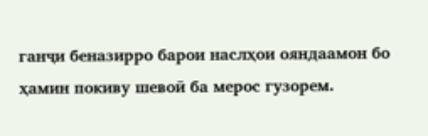ганҷи беназирро барои наслҳои ояндаамон бо ҳамин покиву шевоӣ ба мерос гузорем.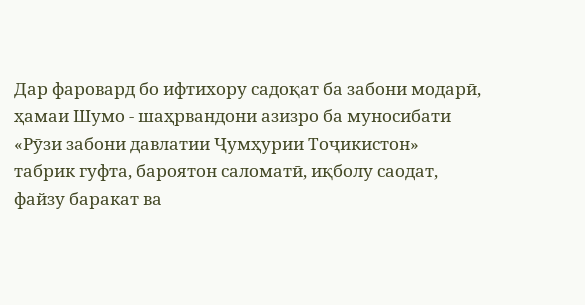Дар фаровард бо ифтихору садоқат ба забони модарӣ, ҳамаи Шумо - шаҳрвандони азизро ба муносибати «Рӯзи забони давлатии Ҷумҳурии Тоҷикистон» табрик гуфта, бароятон саломатӣ, иқболу саодат, файзу баракат ва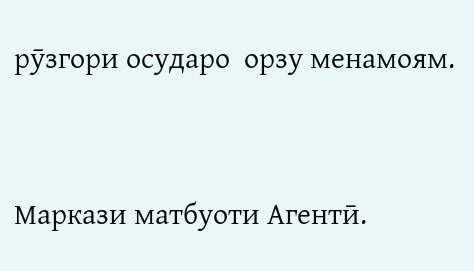рӯзгори осударо  орзу менамоям.



Маркази матбуоти Агентӣ.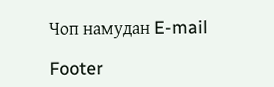Чоп намудан E-mail

Footer